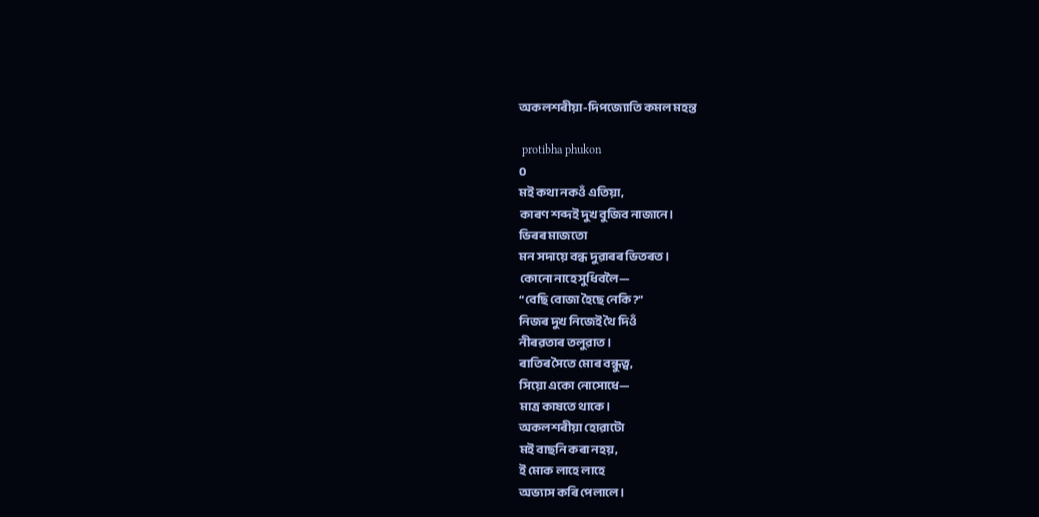অকলশৰীয়া-দিপজ্যোতি কমল মহন্ত

 protibha phukon
0
মই কথা নকওঁ এতিয়া,
কাৰণ শব্দই দুখ বুজিব নাজানে।
ভিৰৰ মাজতো
মন সদায়ে বন্ধ দুৱাৰৰ ভিতৰত।
কোনো নাহে সুধিবলৈ—
“বেছি বোজা হৈছে নেকি?”
নিজৰ দুখ নিজেই থৈ দিওঁ
নীৰৱতাৰ তলুৱাত।
ৰাতিৰ সৈতে মোৰ বন্ধুত্ব,
সিয়ো একো নোসোধে—
মাত্ৰ কাষতে থাকে।
অকলশৰীয়া হোৱাটো
মই বাছনি কৰা নহয়,
ই মোক লাহে লাহে
অভ্যাস কৰি পেলালে।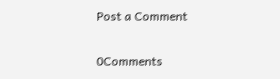Post a Comment

0Comments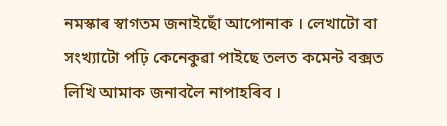নমস্কাৰ স্বাগতম জনাইছোঁ আপোনাক । লেখাটো বা সংখ্যাটো পঢ়ি কেনেকুৱা পাইছে তলত কমেন্ট বক্সত লিখি আমাক জনাবলৈ নাপাহৰিব ।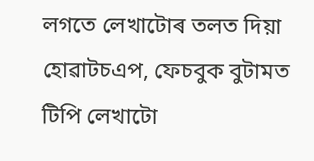লগতে লেখাটোৰ তলত দিয়া হোৱাটচএপ, ফেচবুক বুটামত টিপি লেখাটো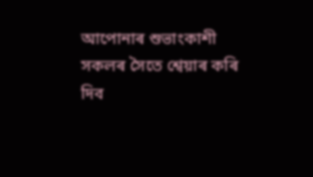আপোনাৰ শুভাংকাশী সকলৰ সৈতে শ্বেয়াৰ কৰি দিব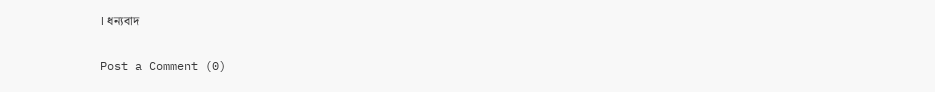। ধন্যবাদ

Post a Comment (0)